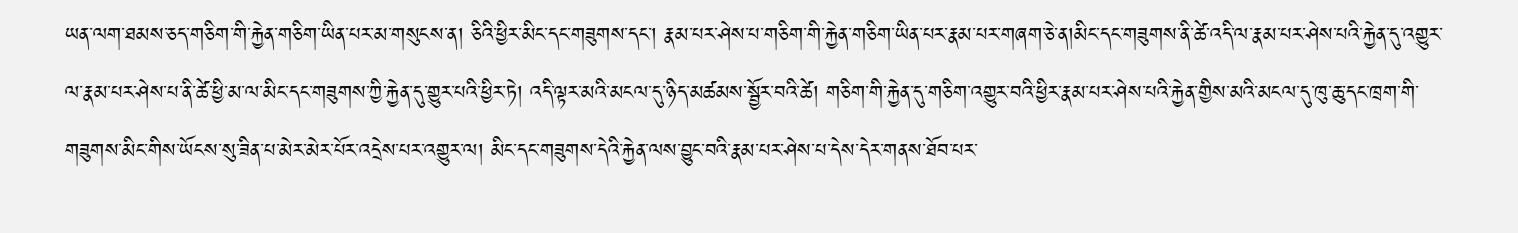ཡན་ལག་ཐམས་ཅད་གཅིག་གི་རྐྱེན་གཅིག་ཡིན་པར་མ་གསུངས་ན། ཅིའི་ཕྱིར་མིང་དང་གཟུགས་དང་། རྣམ་པར་ཤེས་པ་གཅིག་གི་རྐྱེན་གཅིག་ཡིན་པར་རྣམ་པར་གཞག་ཅེ་ན།མིང་དང་གཟུགས་ནི་ཚེ་འདི་ལ་རྣམ་པར་ཤེས་པའི་རྐྱེན་དུ་འགྱུར་ལ་རྣམ་པར་ཤེས་པ་ནི་ཚེ་ཕྱི་མ་ལ་མིང་དང་གཟུགས་ཀྱི་རྐྱེན་དུ་གྱུར་པའི་ཕྱིར་ཏེ། འདི་ལྟར་མའི་མངལ་དུ་ཉིད་མཚམས་སྦྱོར་བའི་ཚེ། གཅིག་གི་རྐྱེན་དུ་གཅིག་འགྱུར་བའི་ཕྱིར་རྣམ་པར་ཤེས་པའི་རྐྱེན་གྱིས་མའི་མངལ་དུ་ཁུ་ཆུ་དང་ཁྲག་གི་གཟུགས་མིང་གིས་ཡོངས་སུ་ཟིན་པ་མེར་མེར་པོར་འདྲེས་པར་འགྱུར་ལ། མིང་དང་གཟུགས་དེའི་རྐྱེན་ལས་བྱུང་བའི་རྣམ་པར་ཤེས་པ་དེས་དེར་གནས་ཐོབ་པར་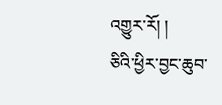འགྱུར་རོ། །
ཅིའི་ཕྱིར་བྱང་ཆུབ་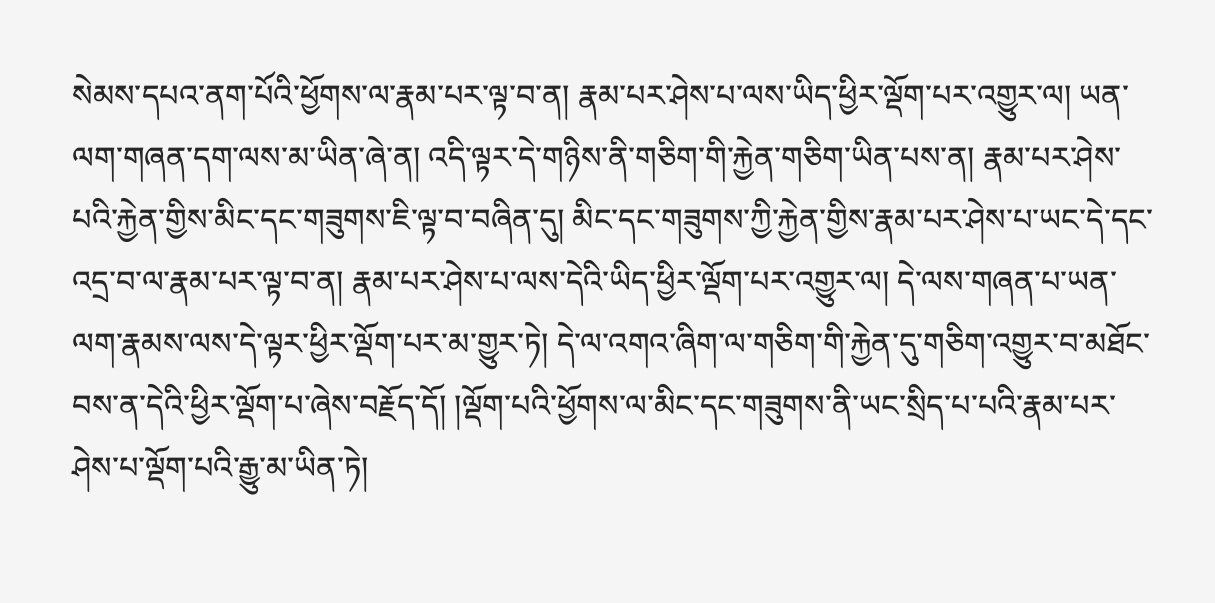སེམས་དཔའ་ནག་པོའི་ཕྱོགས་ལ་རྣམ་པར་ལྟ་བ་ན། རྣམ་པར་ཤེས་པ་ལས་ཡིད་ཕྱིར་ལྡོག་པར་འགྱུར་ལ། ཡན་ལག་གཞན་དག་ལས་མ་ཡིན་ཞེ་ན། འདི་ལྟར་དེ་གཉིས་ནི་གཅིག་གི་རྐྱེན་གཅིག་ཡིན་པས་ན། རྣམ་པར་ཤེས་པའི་རྐྱེན་གྱིས་མིང་དང་གཟུགས་ཇི་ལྟ་བ་བཞིན་དུ། མིང་དང་གཟུགས་ཀྱི་རྐྱེན་གྱིས་རྣམ་པར་ཤེས་པ་ཡང་དེ་དང་འདྲ་བ་ལ་རྣམ་པར་ལྟ་བ་ན། རྣམ་པར་ཤེས་པ་ལས་དེའི་ཡིད་ཕྱིར་ལྡོག་པར་འགྱུར་ལ། དེ་ལས་གཞན་པ་ཡན་ལག་རྣམས་ལས་དེ་ལྟར་ཕྱིར་ལྡོག་པར་མ་གྱུར་ཏེ། དེ་ལ་འགའ་ཞིག་ལ་གཅིག་གི་རྐྱེན་དུ་གཅིག་འགྱུར་བ་མཐོང་བས་ན་དེའི་ཕྱིར་ལྡོག་པ་ཞེས་བརྗོད་དོ། །ལྡོག་པའི་ཕྱོགས་ལ་མིང་དང་གཟུགས་ནི་ཡང་སྲིད་པ་པའི་རྣམ་པར་ཤེས་པ་ལྡོག་པའི་རྒྱུ་མ་ཡིན་ཏེ།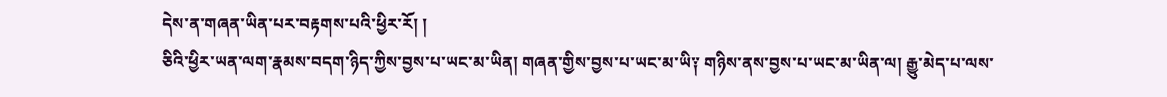དེས་ན་གཞན་ཡིན་པར་བརྟགས་པའི་ཕྱིར་རོ། །
ཅིའི་ཕྱིར་ཡན་ལག་རྣམས་བདག་ཉིད་ཀྱིས་བྱས་པ་ཡང་མ་ཡིན། གཞན་གྱིས་བྱས་པ་ཡང་མ་ཡི༑ གཉིས་ནས་བྱས་པ་ཡང་མ་ཡིན་ལ། རྒྱུ་མེད་པ་ལས་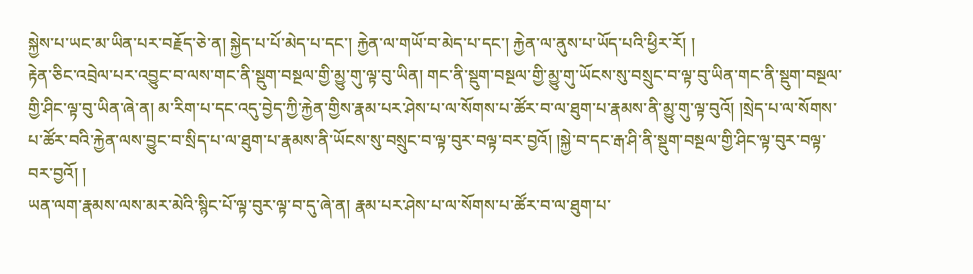སྐྱེས་པ་ཡང་མ་ཡིན་པར་བརྗོད་ཅེ་ན། སྐྱེད་པ་པོ་མེད་པ་དང་། རྐྱེན་ལ་གཡོ་བ་མེད་པ་དང་། རྐྱེན་ལ་ནུས་པ་ཡོད་པའི་ཕྱིར་རོ། །
རྟེན་ཅིང་འབྲེལ་པར་འབྱུང་བ་ལས་གང་ནི་སྡུག་བསྔལ་གྱི་མྱུ་གུ་ལྟ་བུ་ཡིན། གང་ནི་སྡུག་བསྔལ་གྱི་མྱུ་གུ་ཡོངས་སུ་བསྲུང་བ་ལྟ་བུ་ཡིན་གང་ནི་སྡུག་བསྔལ་གྱི་ཤིང་ལྟ་བུ་ཡིན་ཞེ་ན། མ་རིག་པ་དང་འདུ་བྱེད་ཀྱི་རྐྱེན་གྱིས་རྣམ་པར་ཤེས་པ་ལ་སོགས་པ་ཚོར་བ་ལ་ཐུག་པ་རྣམས་ནི་མྱུ་གུ་ལྟ་བུའོ། །སྲེད་པ་ལ་སོགས་པ་ཚོར་བའི་རྐྱེན་ལས་བྱུང་བ་སྲིད་པ་ལ་ཐུག་པ་རྣམས་ནི་ཡོངས་སུ་བསྲུང་བ་ལྟ་བུར་བལྟ་བར་བྱའོ། །སྐྱེ་བ་དང་རྒ་ཤི་ནི་སྡུག་བསྔལ་གྱི་ཤིང་ལྟ་བུར་བལྟ་བར་བྱའོ། །
ཡན་ལག་རྣམས་ལས་མར་མེའི་སྙིང་པོ་ལྟ་བུར་ལྟ་བ་དུ་ཞེ་ན། རྣམ་པར་ཤེས་པ་ལ་སོགས་པ་ཚོར་བ་ལ་ཐུག་པ་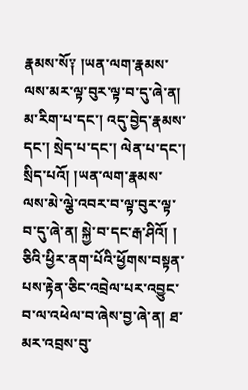རྣམས་སོ༑ །ཡན་ལག་རྣམས་ལས་མར་ལྟ་བུར་ལྟ་བ་དུ་ཞེ་ན། མ་རིག་པ་དང་། འདུ་བྱེད་རྣམས་དང་། སྲེད་པ་དང་། ལེན་པ་དང་། སྲིད་པའོ། །ཡན་ལག་རྣམས་ལས་མེ་ལྕེ་འབར་བ་ལྟ་བུར་ལྟ་བ་དུ་ཞེ་ན། སྐྱེ་བ་དང་རྒ་ཤིའོ། །
ཅིའི་ཕྱིར་ནག་པོའི་ཕྱོགས་བསྟན་པས་རྟེན་ཅིང་འབྲེལ་པར་འབྱུང་བ་ལ་འཕེལ་བ་ཞེས་བྱ་ཞེ་ན། ཐ་མར་འབྲས་བུ་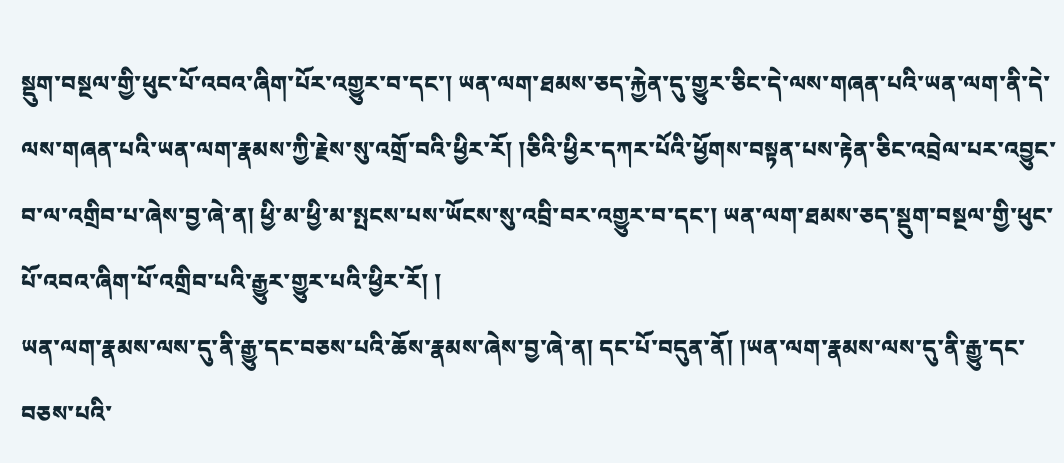སྡུག་བསྔལ་གྱི་ཕུང་པོ་འབའ་ཞིག་པོར་འགྱུར་བ་དང་། ཡན་ལག་ཐམས་ཅད་རྐྱེན་དུ་གྱུར་ཅིང་དེ་ལས་གཞན་པའི་ཡན་ལག་ནི་དེ་ལས་གཞན་པའི་ཡན་ལག་རྣམས་ཀྱི་རྗེས་སུ་འགྲོ་བའི་ཕྱིར་རོ། །ཅིའི་ཕྱིར་དཀར་པོའི་ཕྱོགས་བསྟན་པས་རྟེན་ཅིང་འབྲེལ་པར་འབྱུང་བ་ལ་འགྲིབ་པ་ཞེས་བྱ་ཞེ་ན། ཕྱི་མ་ཕྱི་མ་སྤངས་པས་ཡོངས་སུ་འབྲི་བར་འགྱུར་བ་དང་། ཡན་ལག་ཐམས་ཅད་སྡུག་བསྔལ་གྱི་ཕུང་པོ་འབའ་ཞིག་པོ་འགྲིབ་པའི་རྒྱུར་གྱུར་པའི་ཕྱིར་རོ། །
ཡན་ལག་རྣམས་ལས་དུ་ནི་རྒྱུ་དང་བཅས་པའི་ཆོས་རྣམས་ཞེས་བྱ་ཞེ་ན། དང་པོ་བདུན་ནོ། །ཡན་ལག་རྣམས་ལས་དུ་ནི་རྒྱུ་དང་བཅས་པའི་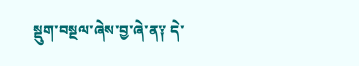སྡུག་བསྔལ་ཞེས་བྱ་ཞེ་ན༑ དེ་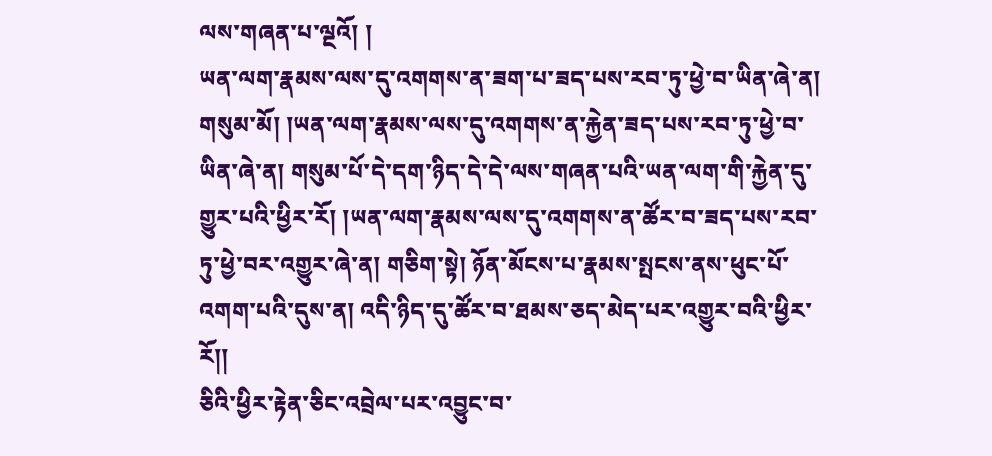ལས་གཞན་པ་ལྔའོ། །
ཡན་ལག་རྣམས་ལས་དུ་འགགས་ན་ཟག་པ་ཟད་པས་རབ་ཏུ་ཕྱེ་བ་ཡིན་ཞེ་ན། གསུམ་མོ། །ཡན་ལག་རྣམས་ལས་དུ་འགགས་ན་རྐྱེན་ཟད་པས་རབ་ཏུ་ཕྱེ་བ་ཡིན་ཞེ་ན། གསུམ་པོ་དེ་དག་ཉིད་དེ་དེ་ལས་གཞན་པའི་ཡན་ལག་གི་རྐྱེན་དུ་གྱུར་པའི་ཕྱིར་རོ། །ཡན་ལག་རྣམས་ལས་དུ་འགགས་ན་ཚོར་བ་ཟད་པས་རབ་ཏུ་ཕྱེ་བར་འགྱུར་ཞེ་ན། གཅིག་སྟེ། ཉོན་མོངས་པ་རྣམས་སྤངས་ནས་ཕུང་པོ་འགག་པའི་དུས་ན། འདི་ཉིད་དུ་ཚོར་བ་ཐམས་ཅད་མེད་པར་འགྱུར་བའི་ཕྱིར་རོ།།
ཅིའི་ཕྱིར་རྟེན་ཅིང་འབྲེལ་པར་འབྱུང་བ་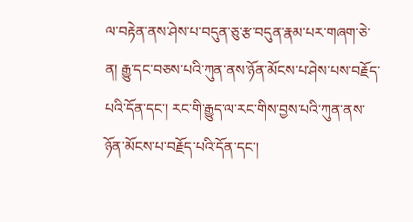ལ་བརྟེན་ནས་ཤེས་པ་བདུན་ཅུ་རྩ་བདུན་རྣམ་པར་གཞག་ཅེ་ན། རྒྱུ་དང་བཅས་པའི་ཀུན་ནས་ཉོན་མོངས་པ་ཤེས་པས་བརྗོད་པའི་དོན་དང་། རང་གི་རྒྱུད་ལ་རང་གིས་བྱས་པའི་ཀུན་ནས་ཉོན་མོངས་པ་བརྗོད་པའི་དོན་དང་།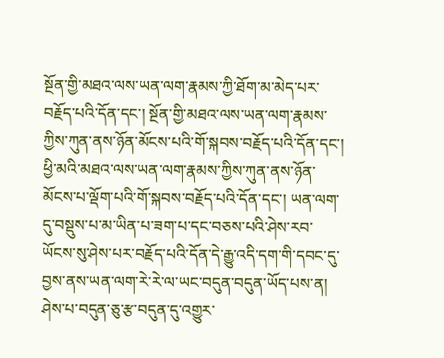སྔོན་གྱི་མཐའ་ལས་ཡན་ལག་རྣམས་ཀྱི་ཐོག་མ་མེད་པར་བརྗོད་པའི་དོན་དང་། སྔོན་གྱི་མཐའ་ལས་ཡན་ལག་རྣམས་ཀྱིས་ཀུན་ནས་ཉོན་མོངས་པའི་གོ་སྐབས་བརྗོད་པའི་དོན་དང་། ཕྱི་མའི་མཐའ་ལས་ཡན་ལག་རྣམས་ཀྱིས་ཀུན་ནས་ཉོན་མོངས་པ་ལྡོག་པའི་གོ་སྐབས་བརྗོད་པའི་དོན་དང་། ཡན་ལག་དུ་བསྡུས་པ་མ་ཡིན་པ་ཟག་པ་དང་བཅས་པའི་ཤེས་རབ་ཡོངས་སུ་ཤེས་པར་བརྗོད་པའི་དོན་དེ་རྒྱུ་འདི་དག་གི་དབང་དུ་བྱས་ནས་ཡན་ལག་རེ་རེ་ལ་ཡང་བདུན་བདུན་ཡོད་པས་ན། ཤེས་པ་བདུན་ཅུ་རྩ་བདུན་དུ་འགྱུར་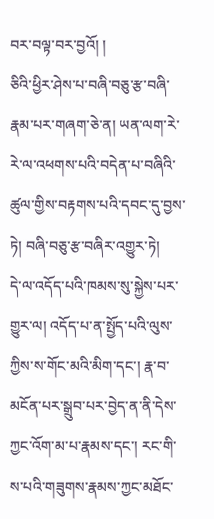བར་བལྟ་བར་བྱའོ། །
ཅིའི་ཕྱིར་ཤེས་པ་བཞི་བཅུ་རྩ་བཞི་རྣམ་པར་གཞག་ཅེ་ན། ཡན་ལག་རེ་རེ་ལ་འཕགས་པའི་བདེན་པ་བཞིའི་ཚུལ་གྱིས་བརྟགས་པའི་དབང་དུ་བྱས་ཏེ། བཞི་བཅུ་རྩ་བཞིར་འགྱུར་ཏེ།
དེ་ལ་འདོད་པའི་ཁམས་སུ་སྐྱེས་པར་གྱུར་ལ། འདོད་པ་ན་སྤྱོད་པའི་ལུས་ཀྱིས་ས་གོང་མའི་མིག་དང་། རྣ་བ་མངོན་པར་སྒྲུབ་པར་བྱེད་ན་ནི་དེས་ཀྱང་འོག་མ་པ་རྣམས་དང་། རང་གི་ས་པའི་གཟུགས་རྣམས་ཀྱང་མཐོང་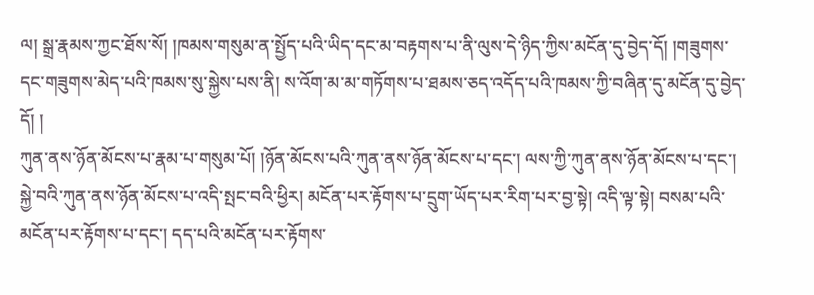ལ། སྒྲ་རྣམས་ཀྱང་ཐོས་སོ། །ཁམས་གསུམ་ན་སྤྱོད་པའི་ཡིད་དང་མ་བརྟགས་པ་ནི་ལུས་དེ་ཉིད་ཀྱིས་མངོན་དུ་བྱེད་དོ། །གཟུགས་དང་གཟུགས་མེད་པའི་ཁམས་སུ་སྐྱེས་པས་ནི། ས་འོག་མ་མ་གཏོགས་པ་ཐམས་ཅད་འདོད་པའི་ཁམས་ཀྱི་བཞིན་དུ་མངོན་དུ་བྱེད་དོ། །
ཀུན་ནས་ཉོན་མོངས་པ་རྣམ་པ་གསུམ་པོ། །ཉོན་མོངས་པའི་ཀུན་ནས་ཉོན་མོངས་པ་དང་། ལས་ཀྱི་ཀུན་ནས་ཉོན་མོངས་པ་དང་། སྐྱེ་བའི་ཀུན་ནས་ཉོན་མོངས་པ་འདི་སྤང་བའི་ཕྱིར། མངོན་པར་རྟོགས་པ་དྲུག་ཡོད་པར་རིག་པར་བྱ་སྟེ། འདི་ལྟ་སྟེ། བསམ་པའི་མངོན་པར་རྟོགས་པ་དང་། དད་པའི་མངོན་པར་རྟོགས་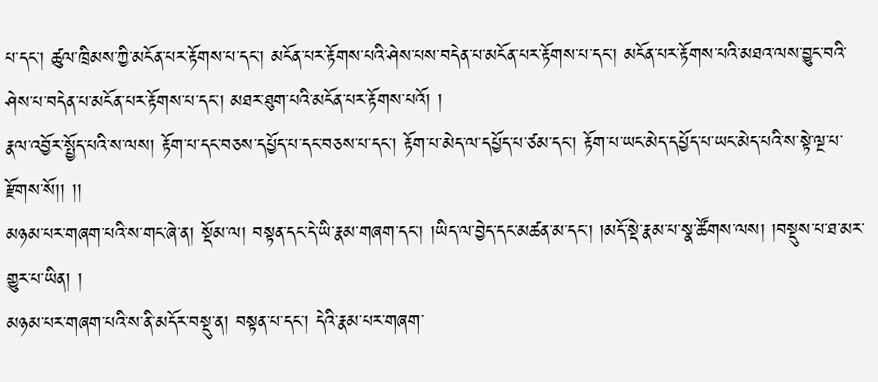པ་དང་། ཚུལ་ཁྲིམས་ཀྱི་མངོན་པར་རྟོགས་པ་དང་། མངོན་པར་རྟོགས་པའི་ཤེས་པས་བདེན་པ་མངོན་པར་རྟོགས་པ་དང་། མངོན་པར་རྟོགས་པའི་མཐའ་ལས་བྱུང་བའི་ཤེས་པ་བདེན་པ་མངོན་པར་རྟོགས་པ་དང་། མཐར་ཐུག་པའི་མངོན་པར་རྟོགས་པའོ། །
རྣལ་འབྱོར་སྤྱོད་པའི་ས་ལས། རྟོག་པ་དང་བཅས་དཔྱོད་པ་དང་བཅས་པ་དང་། རྟོག་པ་མེད་ལ་དཔྱོད་པ་ཙམ་དང་། རྟོག་པ་ཡང་མེད་དཔྱོད་པ་ཡང་མེད་པའི་ས་སྟེ་ལྔ་པ་རྫོགས་སོ།། །།
མཉམ་པར་གཞག་པའི་ས་གང་ཞེ་ན། སྡོམ་ལ། བསྟན་དང་དེ་ཡི་རྣམ་གཞག་དང་། །ཡིད་ལ་བྱེད་དང་མཚན་མ་དང་། །མདོ་སྡེ་རྣམ་པ་སྣ་ཚོགས་ལས། །བསྡུས་པ་ཐ་མར་གྱུར་པ་ཡིན། །
མཉམ་པར་གཞག་པའི་ས་ནི་མདོར་བསྡུ་ན། བསྟན་པ་དང་། དེའི་རྣམ་པར་གཞག་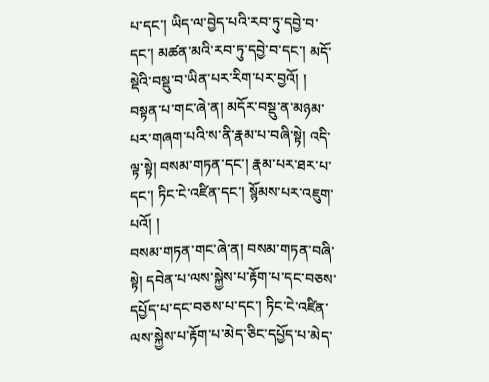པ་དང་། ཡིད་ལ་བྱེད་པའི་རབ་ཏུ་དབྱེ་བ་དང་། མཚན་མའི་རབ་ཏུ་དབྱེ་བ་དང་། མདོ་སྡེའི་བསྡུ་བ་ཡིན་པར་རིག་པར་བྱའོ། །
བསྟན་པ་གང་ཞེ་ན། མདོར་བསྡུ་ན་མཉམ་པར་གཞག་པའི་ས་ནི་རྣམ་པ་བཞི་སྟེ། འདི་ལྟ་སྟེ། བསམ་གཏན་དང་། རྣམ་པར་ཐར་པ་དང་། ཏིང་ངེ་འཛིན་དང་། སྙོམས་པར་འཇུག་པའོ། །
བསམ་གཏན་གང་ཞེ་ན། བསམ་གཏན་བཞི་སྟེ། དབེན་པ་ལས་སྐྱེས་པ་རྟོག་པ་དང་བཅས་དཔྱོད་པ་དང་བཅས་པ་དང་། ཏིང་ངེ་འཛིན་ལས་སྐྱེས་པ་རྟོག་པ་མེད་ཅིང་དཔྱོད་པ་མེད་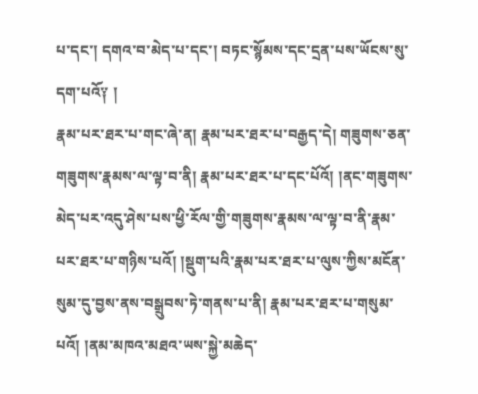པ་དང་། དགའ་བ་མེད་པ་དང་། བཏང་སྙོམས་དང་དྲན་པས་ཡོངས་སུ་དག་པའོ༑ །
རྣམ་པར་ཐར་པ་གང་ཞེ་ན། རྣམ་པར་ཐར་པ་བརྒྱད་དེ། གཟུགས་ཅན་གཟུགས་རྣམས་ལ་ལྟ་བ་ནི། རྣམ་པར་ཐར་པ་དང་པོའོ། །ནང་གཟུགས་མེད་པར་འདུ་ཤེས་པས་ཕྱི་རོལ་གྱི་གཟུགས་རྣམས་ལ་ལྟ་བ་ནི་རྣམ་པར་ཐར་པ་གཉིས་པའོ། །སྡུག་པའི་རྣམ་པར་ཐར་པ་ལུས་ཀྱིས་མངོན་སུམ་དུ་བྱས་ནས་བསྒྲུབས་ཏེ་གནས་པ་ནི། རྣམ་པར་ཐར་པ་གསུམ་པའོ། །ནམ་མཁའ་མཐའ་ཡས་སྐྱེ་མཆེད་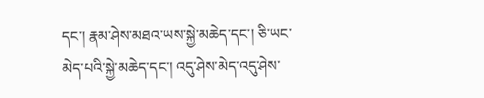དང་། རྣམ་ཤེས་མཐའ་ཡས་སྐྱེ་མཆེད་དང་། ཅི་ཡང་མེད་པའི་སྐྱེ་མཆེད་དང་། འདུ་ཤེས་མེད་འདུ་ཤེས་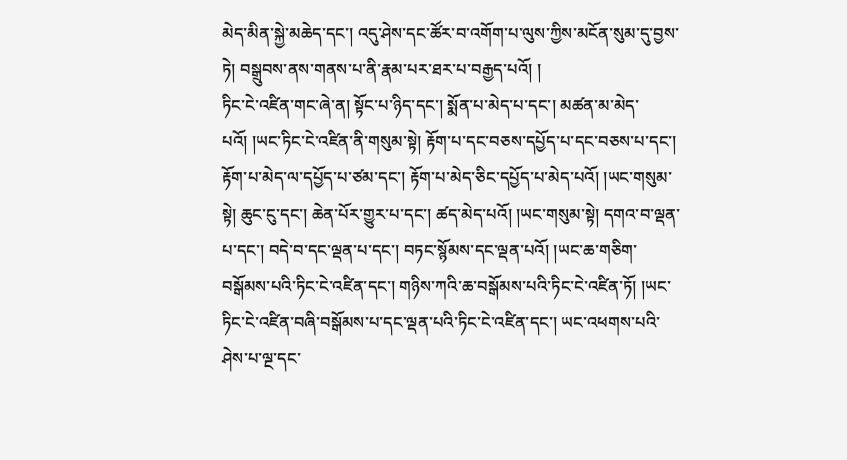མེད་མིན་སྐྱེ་མཆེད་དང་། འདུ་ཤེས་དང་ཚོར་བ་འགོག་པ་ལུས་ཀྱིས་མངོན་སུམ་དུ་བྱས་ཏེ། བསྒྲུབས་ནས་གནས་པ་ནི་རྣམ་པར་ཐར་པ་བརྒྱད་པའོ། །
ཏིང་ངེ་འཛིན་གང་ཞེ་ན། སྟོང་པ་ཉིད་དང་། སྨོན་པ་མེད་པ་དང་། མཚན་མ་མེད་པའོ། །ཡང་ཏིང་ངེ་འཛིན་ནི་གསུམ་སྟེ། རྟོག་པ་དང་བཅས་དཔྱོད་པ་དང་བཅས་པ་དང་། རྟོག་པ་མེད་ལ་དཔྱོད་པ་ཙམ་དང་། རྟོག་པ་མེད་ཅིང་དཔྱོད་པ་མེད་པའོ། །ཡང་གསུམ་སྟེ། ཆུང་ངུ་དང་། ཆེན་པོར་གྱུར་པ་དང་། ཚད་མེད་པའོ། །ཡང་གསུམ་སྟེ། དགའ་བ་ལྡན་པ་དང་། བདེ་བ་དང་ལྡན་པ་དང་། བཏང་སྙོམས་དང་ལྡན་པའོ། །ཡང་ཆ་གཅིག་བསྒོམས་པའི་ཏིང་ངེ་འཛིན་དང་། གཉིས་ཀའི་ཆ་བསྒོམས་པའི་ཏིང་ངེ་འཛིན་ཏོ། །ཡང་ཏིང་ངེ་འཛིན་བཞི་བསྒོམས་པ་དང་ལྡན་པའི་ཏིང་ངེ་འཛིན་དང་། ཡང་འཕགས་པའི་ཤེས་པ་ལྔ་དང་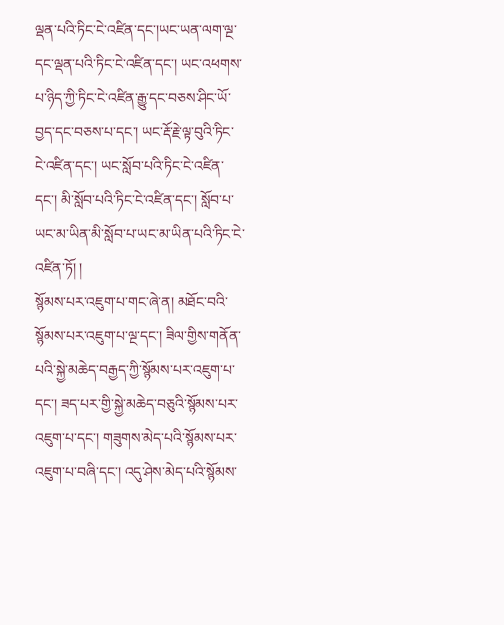ལྡན་པའི་ཏིང་ངེ་འཛིན་དང་།ཡང་ཡན་ལག་ལྔ་དང་ལྡན་པའི་ཏིང་ངེ་འཛིན་དང་། ཡང་འཕགས་པ་ཉིད་ཀྱི་ཏིང་ངེ་འཛིན་རྒྱུ་དང་བཅས་ཤིང་ཡོ་བྱད་དང་བཅས་པ་དང་། ཡང་རྡོ་རྗེ་ལྟ་བུའི་ཏིང་ངེ་འཛིན་དང་། ཡང་སློབ་པའི་ཏིང་ངེ་འཛིན་དང་། མི་སློབ་པའི་ཏིང་ངེ་འཛིན་དང་། སློབ་པ་ཡང་མ་ཡིན་མི་སློབ་པ་ཡང་མ་ཡིན་པའི་ཏིང་ངེ་འཛིན་ཏོ། །
སྙོམས་པར་འཇུག་པ་གང་ཞེ་ན། མཐོང་བའི་སྙོམས་པར་འཇུག་པ་ལྔ་དང་། ཟིལ་གྱིས་གནོན་པའི་སྐྱེ་མཆེད་བརྒྱད་ཀྱི་སྙོམས་པར་འཇུག་པ་དང་། ཟད་པར་གྱི་སྐྱེ་མཆེད་བཅུའི་སྙོམས་པར་འཇུག་པ་དང་། གཟུགས་མེད་པའི་སྙོམས་པར་འཇུག་པ་བཞི་དང་། འདུ་ཤེས་མེད་པའི་སྙོམས་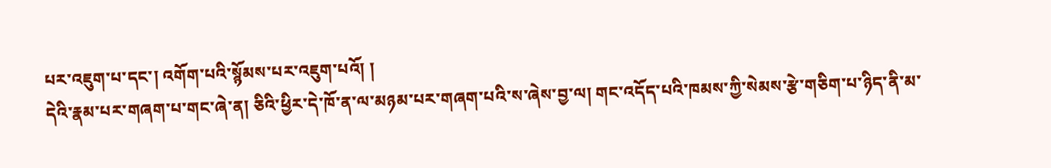པར་འཇུག་པ་དང་། འགོག་པའི་སྙོམས་པར་འཇུག་པའོ། །
དེའི་རྣམ་པར་གཞག་པ་གང་ཞེ་ན། ཅིའི་ཕྱིར་དེ་ཁོ་ན་ལ་མཉམ་པར་གཞག་པའི་ས་ཞེས་བྱ་ལ། གང་འདོད་པའི་ཁམས་ཀྱི་སེམས་རྩེ་གཅིག་པ་ཉིད་ནི་མ་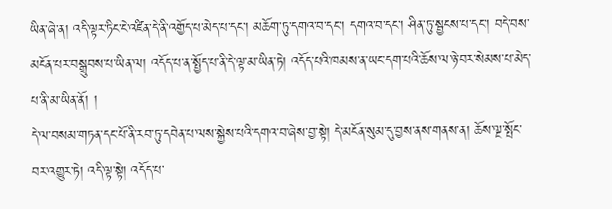ཡིན་ཞེ་ན། འདི་ལྟར་ཏིང་ངེ་འཛིན་དེ་ནི་འགྱོད་པ་མེད་པ་དང་། མཆོག་ཏུ་དགའ་བ་དང་། དགའ་བ་དང་། ཤིན་ཏུ་སྦྱངས་པ་དང་། བདེ་བས་མངོན་པར་བསྒྲུབས་པ་ཡིན་ལ། འདོད་པ་ན་སྤྱོད་པ་ནི་དེ་ལྟ་མ་ཡིན་ཏེ། འདོད་པའི་ཁམས་ན་ཡང་དག་པའི་ཆོས་ལ་ཉེ་བར་སེམས་པ་མེད་པ་ནི་མ་ཡིན་ནོ། །
དེ་ལ་བསམ་གཏན་དང་པོ་ནི་རབ་ཏུ་དབེན་པ་ལས་སྐྱེས་པའི་དགའ་བ་ཞེས་བྱ་སྟེ། དེ་མངོན་སུམ་དུ་བྱས་ནས་གནས་ན། ཆོས་ལྔ་སྤོང་བར་འགྱུར་ཏེ། འདི་ལྟ་སྟེ། འདོད་པ་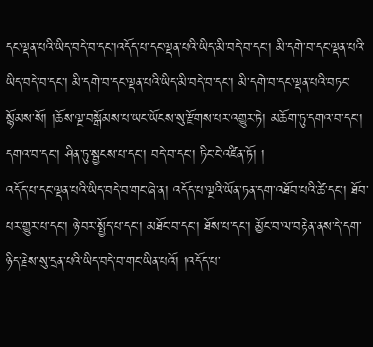དང་ལྡན་པའི་ཡིད་བདེ་བ་དང་།འདོད་པ་དང་ལྡན་པའི་ཡིད་མི་བདེ་བ་དང་། མི་དགེ་བ་དང་ལྡན་པའི་ཡིད་བདེ་བ་དང་། མི་དགེ་བ་དང་ལྡན་པའི་ཡིད་མི་བདེ་བ་དང་། མི་དགེ་བ་དང་ལྡན་པའི་བཏང་སྙོམས་སོ། །ཆོས་ལྔ་བསྒོམས་པ་ཡང་ཡོངས་སུ་རྫོགས་པར་འགྱུར་ཏེ། མཆོག་ཏུ་དགའ་བ་དང་། དགའ་བ་དང་། ཤིན་ཏུ་སྦྱངས་པ་དང་། བདེ་བ་དང་། ཏིང་ངེ་འཛིན་ཏོ། །
འདོད་པ་དང་ལྡན་པའི་ཡིད་བདེ་བ་གང་ཞེ་ན། འདོད་པ་ལྔའི་ཡོན་ཏན་དག་འཐོབ་པའི་ཚེ་དང་། ཐོབ་པར་གྱུར་པ་དང་། ཉེ་བར་སྤྱོད་པ་དང་། མཐོང་བ་དང་། ཐོས་པ་དང་། མྱོང་བ་ལ་བརྟེན་ནས་དེ་དག་ཉིད་རྗེས་སུ་དྲན་པའི་ཡིད་བདེ་བ་གང་ཡིན་པའོ། །འདོད་པ་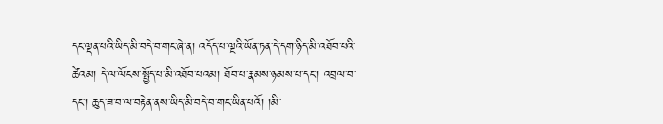དང་ལྡན་པའི་ཡིད་མི་བདེ་བ་གང་ཞེ་ན། འདོད་པ་ལྔའི་ཡོན་ཏན་དེ་དག་ཉིད་མི་འཐོབ་པའི་ཚེའམ། དེ་ལ་ལོངས་སྤྱོད་པ་མི་འཐོབ་པའམ། ཐོབ་པ་རྣམས་ཉམས་པ་དང་། འབྲལ་བ་དང་། ཆུད་ཟ་བ་ལ་བརྟེན་ནས་ཡིད་མི་བདེ་བ་གང་ཡིན་པའོ། །མི་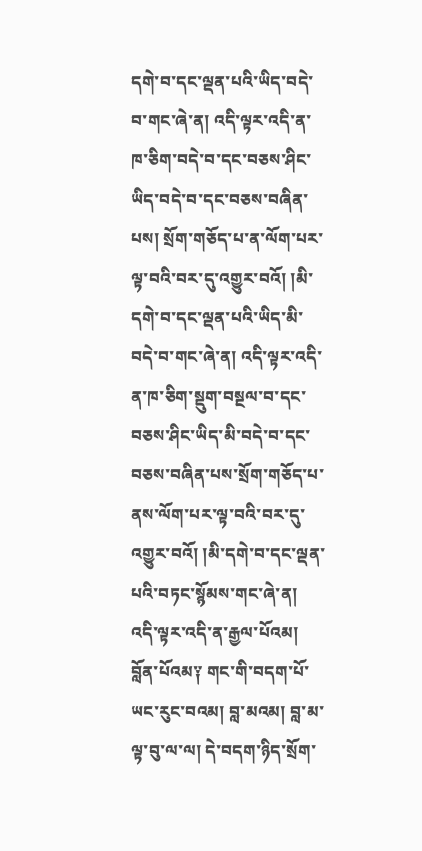དགེ་བ་དང་ལྡན་པའི་ཡིད་བདེ་བ་གང་ཞེ་ན། འདི་ལྟར་འདི་ན་ཁ་ཅིག་བདེ་བ་དང་བཅས་ཤིང་ཡིད་བདེ་བ་དང་བཅས་བཞིན་པས། སྲོག་གཅོད་པ་ན་ལོག་པར་ལྟ་བའི་བར་དུ་འགྱུར་བའོ། །མི་དགེ་བ་དང་ལྡན་པའི་ཡིད་མི་བདེ་བ་གང་ཞེ་ན། འདི་ལྟར་འདི་ན་ཁ་ཅིག་སྡུག་བསྔལ་བ་དང་བཅས་ཤིང་ཡིད་མི་བདེ་བ་དང་བཅས་བཞིན་པས་སྲོག་གཅོད་པ་ནས་ལོག་པར་ལྟ་བའི་བར་དུ་འགྱུར་བའོ། །མི་དགེ་བ་དང་ལྡན་པའི་བཏང་སྙོམས་གང་ཞེ་ན། འདི་ལྟར་འདི་ན་རྒྱལ་པོའམ། བློན་པོའམ༑ གང་གི་བདག་པོ་ཡང་རུང་བའམ། བླ་མའམ། བླ་མ་ལྟ་བུ་ལ་ལ། དེ་བདག་ཉིད་སྲོག་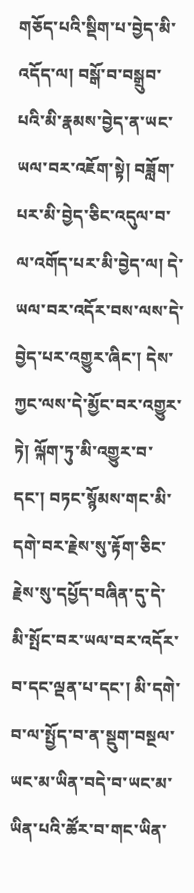གཅོད་པའི་སྡིག་པ་བྱེད་མི་འདོད་ལ། བསྒོ་བ་བསྒྲུབ་པའི་མི་རྣམས་བྱེད་ན་ཡང་ཡལ་བར་འཇོག་སྟེ། བཟློག་པར་མི་བྱེད་ཅིང་འདུལ་བ་ལ་འགོད་པར་མི་བྱེད་ལ། དེ་ཡལ་བར་འདོར་བས་ལས་དེ་བྱེད་པར་འགྱུར་ཞིང་། དེས་ཀྱང་ལས་དེ་མྱོང་བར་འགྱུར་ཏེ། ལྐོག་ཏུ་མི་འགྱུར་བ་དང་། བཏང་སྙོམས་གང་མི་དགེ་བར་རྗེས་སུ་རྟོག་ཅིང་རྗེས་སུ་དཔྱོད་བཞིན་དུ་དེ་མི་སྤོང་བར་ཡལ་བར་འདོར་བ་དང་ལྡན་པ་དང་། མི་དགེ་བ་ལ་སྤྱོད་བ་ན་སྡུག་བསྔལ་ཡང་མ་ཡིན་བདེ་བ་ཡང་མ་ཡིན་པའི་ཚོར་བ་གང་ཡིན་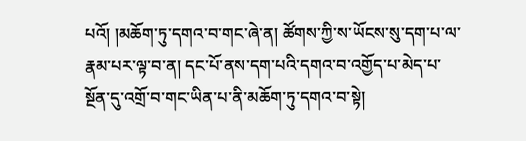པའོ། །མཆོག་ཏུ་དགའ་བ་གང་ཞེ་ན། ཚོགས་ཀྱི་ས་ཡོངས་སུ་དག་པ་ལ་རྣམ་པར་ལྟ་བ་ན། དང་པོ་ནས་དག་པའི་དགའ་བ་འགྱོད་པ་མེད་པ་སྔོན་དུ་འགྲོ་བ་གང་ཡིན་པ་ནི་མཆོག་ཏུ་དགའ་བ་སྟེ།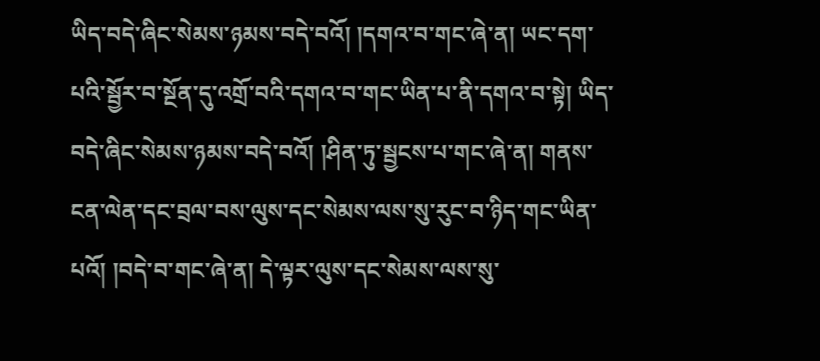ཡིད་བདེ་ཞིང་སེམས་ཉམས་བདེ་བའོ། །དགའ་བ་གང་ཞེ་ན། ཡང་དག་པའི་སྦྱོར་བ་སྔོན་དུ་འགྲོ་བའི་དགའ་བ་གང་ཡིན་པ་ནི་དགའ་བ་སྟེ། ཡིད་བདེ་ཞིང་སེམས་ཉམས་བདེ་བའོ། །ཤིན་ཏུ་སྦྱངས་པ་གང་ཞེ་ན། གནས་ངན་ལེན་དང་བྲལ་བས་ལུས་དང་སེམས་ལས་སུ་རུང་བ་ཉིད་གང་ཡིན་པའོ། །བདེ་བ་གང་ཞེ་ན། དེ་ལྟར་ལུས་དང་སེམས་ལས་སུ་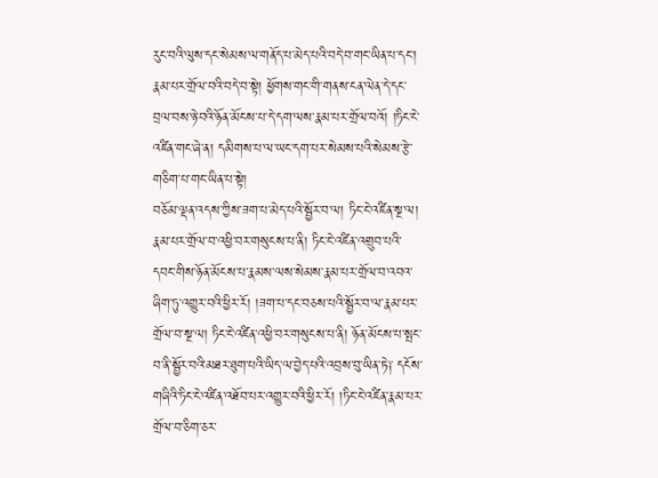རུང་བའི་ལུས་དང་སེམས་ལ་གནོད་པ་མེད་པའི་བདེ་བ་གང་ཡིན་པ་དང་། རྣམ་པར་གྲོལ་བའི་བདེ་བ་སྟེ། ཕྱོགས་གང་གི་གནས་ངན་ལེན་དེ་དང་བྲལ་བས་ཉེ་བའི་ཉོན་མོངས་པ་དེ་དག་ལས་རྣམ་པར་གྲོལ་བའོ། །ཏིང་ངེ་འཛིན་གང་ཞེ་ན། དམིགས་པ་ལ་ཡང་དག་པར་སེམས་པའི་སེམས་རྩེ་གཅིག་པ་གང་ཡིན་པ་སྟེ།
བཅོམ་ལྡན་འདས་ཀྱིས་ཟག་པ་མེད་པའི་སྦྱོར་བ་ལ། ཏིང་ངེ་འཛིན་སྔ་ལ། རྣམ་པར་གྲོལ་བ་འཕྱི་བར་གསུངས་པ་ནི། ཏིང་ངེ་འཛིན་འགྲུབ་པའི་དབང་གིས་ཉོན་མོངས་པ་རྣམས་ལས་སེམས་རྣམ་པར་གྲོལ་བ་འབའ་ཞིག་ཏུ་འགྱུར་བའི་ཕྱིར་རོ། །ཟག་པ་དང་བཅས་པའི་སྦྱོར་བ་ལ་རྣམ་པར་གྲོལ་བ་སྔ་ལ། ཏིང་ངེ་འཛིན་འཕྱི་བར་གསུངས་པ་ནི། ཉོན་མོངས་པ་སྤང་བ་ནི་སྦྱོར་བའི་མཐར་ཐུག་པའི་ཡིད་ལ་བྱེད་པའི་འབྲས་བུ་ཡིན་ཏེ༑ དངོས་གཞིའི་ཏིང་ངེ་འཛིན་འཐོབ་པར་འགྱུར་བའི་ཕྱིར་རོ། །ཏིང་ངེ་འཛིན་རྣམ་པར་གྲོལ་བ་ཅིག་ཅར་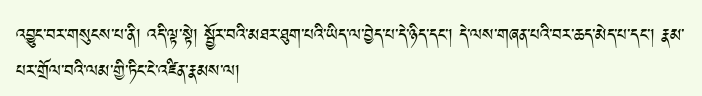འབྱུང་བར་གསུངས་པ་ནི། འདི་ལྟ་སྟེ། སྦྱོར་བའི་མཐར་ཐུག་པའི་ཡིད་ལ་བྱེད་པ་དེ་ཉིད་དང་། དེ་ལས་གཞན་པའི་བར་ཆད་མེད་པ་དང་། རྣམ་པར་གྲོལ་བའི་ལམ་གྱི་ཏིང་ངེ་འཛིན་རྣམས་ལ།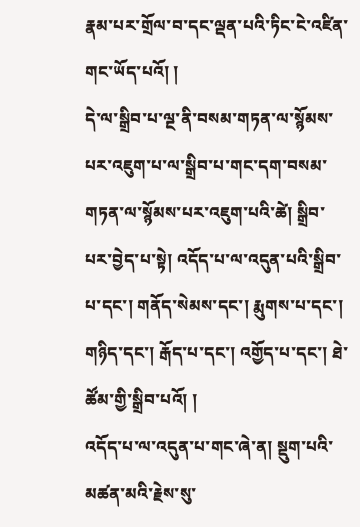རྣམ་པར་གྲོལ་བ་དང་ལྡན་པའི་ཏིང་ངེ་འཛིན་གང་ཡོད་པའོ། །
དེ་ལ་སྒྲིབ་པ་ལྔ་ནི་བསམ་གཏན་ལ་སྙོམས་པར་འཇུག་པ་ལ་སྒྲིབ་པ་གང་དག་བསམ་གཏན་ལ་སྙོམས་པར་འཇུག་པའི་ཚེ། སྒྲིབ་པར་བྱེད་པ་སྟེ། འདོད་པ་ལ་འདུན་པའི་སྒྲིབ་པ་དང་། གནོད་སེམས་དང་། རྨུགས་པ་དང་། གཉིད་དང་། རྒོད་པ་དང་། འགྱོད་པ་དང་། ཐེ་ཚོམ་གྱི་སྒྲིབ་པའོ། །
འདོད་པ་ལ་འདུན་པ་གང་ཞེ་ན། སྡུག་པའི་མཚན་མའི་རྗེས་སུ་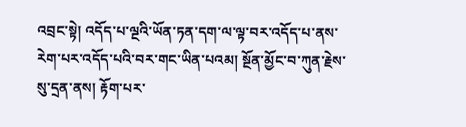འབྲང་སྟེ། འདོད་པ་ལྔའི་ཡོན་ཏན་དག་ལ་ལྟ་བར་འདོད་པ་ནས་རེག་པར་འདོད་པའི་བར་གང་ཡིན་པའམ། སྔོན་མྱོང་བ་ཀུན་རྗེས་སུ་དྲན་ནས། རྟོག་པར་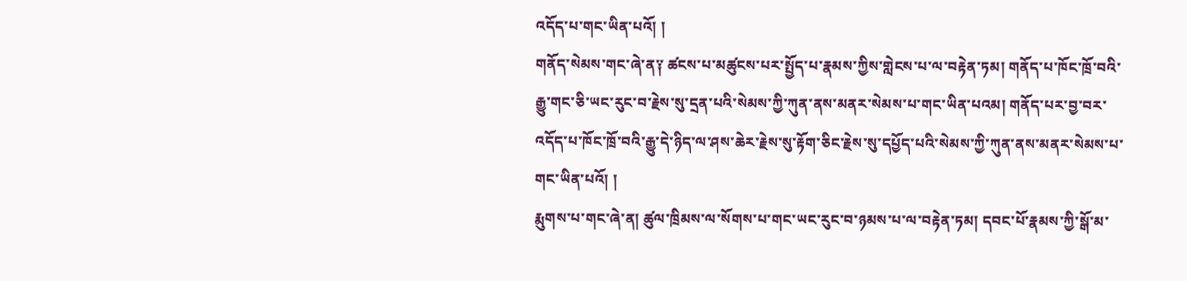འདོད་པ་གང་ཡིན་པའོ། །
གནོད་སེམས་གང་ཞེ་ན༑ ཚངས་པ་མཚུངས་པར་སྤྱོད་པ་རྣམས་ཀྱིས་གླེངས་པ་ལ་བརྟེན་ཏམ། གནོད་པ་ཁོང་ཁྲོ་བའི་རྒྱུ་གང་ཅི་ཡང་རུང་བ་རྗེས་སུ་དྲན་པའི་སེམས་ཀྱི་ཀུན་ནས་མནར་སེམས་པ་གང་ཡིན་པའམ། གནོད་པར་བྱ་བར་འདོད་པ་ཁོང་ཁྲོ་བའི་རྒྱུ་དེ་ཉིད་ལ་ཤས་ཆེར་རྗེས་སུ་རྟོག་ཅིང་རྗེས་སུ་དཔྱོད་པའི་སེམས་ཀྱི་ཀུན་ནས་མནར་སེམས་པ་གང་ཡིན་པའོ། །
རྨུགས་པ་གང་ཞེ་ན། ཚུལ་ཁྲིམས་ལ་སོགས་པ་གང་ཡང་རུང་བ་ཉམས་པ་ལ་བརྟེན་ཏམ། དབང་པོ་རྣམས་ཀྱི་སྒོ་མ་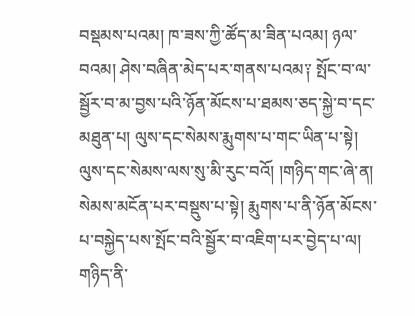བསྡམས་པའམ། ཁ་ཟས་ཀྱི་ཚོད་མ་ཟིན་པའམ། ཉལ་བའམ། ཤེས་བཞིན་མེད་པར་གནས་པའམ༑ སྤོང་བ་ལ་སྦྱོར་བ་མ་བྱས་པའི་ཉོན་མོངས་པ་ཐམས་ཅད་སྐྱེ་བ་དང་མཐུན་པ། ལུས་དང་སེམས་རྨུགས་པ་གང་ཡིན་པ་སྟེ། ལུས་དང་སེམས་ལས་སུ་མི་རུང་བའོ། །གཉིད་གང་ཞེ་ན། སེམས་མངོན་པར་བསྡུས་པ་སྟེ། རྨུགས་པ་ནི་ཉོན་མོངས་པ་བསྐྱེད་པས་སྤོང་བའི་སྦྱོར་བ་འཇིག་པར་བྱེད་པ་ལ། གཉིད་ནི་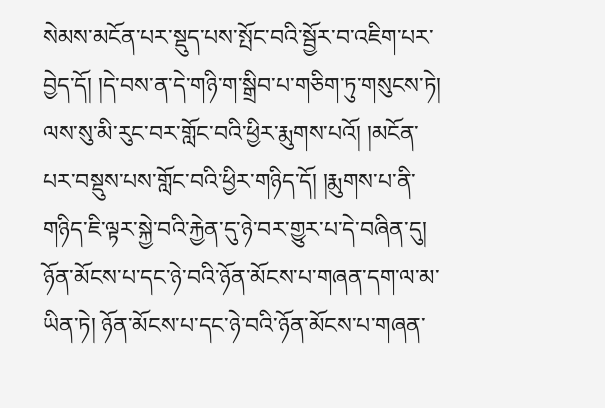སེམས་མངོན་པར་སྡུད་པས་སྤོང་བའི་སྦྱོར་བ་འཇིག་པར་བྱེད་དོ། །དེ་བས་ན་དེ་གཉི་ག་སྒྲིབ་པ་གཅིག་ཏུ་གསུངས་ཏེ། ལས་སུ་མི་རུང་བར་གློང་བའི་ཕྱིར་རྨུགས་པའོ། །མངོན་པར་བསྡུས་པས་གློང་བའི་ཕྱིར་གཉིད་དོ། །རྨུགས་པ་ནི་གཉིད་ཇི་ལྟར་སྐྱེ་བའི་རྐྱེན་དུ་ཉེ་བར་གྱུར་པ་དེ་བཞིན་དུ། ཉོན་མོངས་པ་དང་ཉེ་བའི་ཉོན་མོངས་པ་གཞན་དག་ལ་མ་ཡིན་ཏེ། ཉོན་མོངས་པ་དང་ཉེ་བའི་ཉོན་མོངས་པ་གཞན་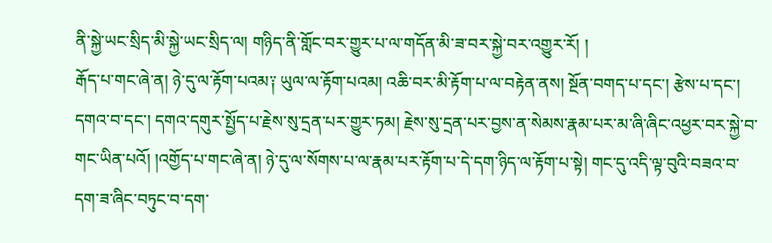ནི་སྐྱེ་ཡང་སྲིད་མི་སྐྱེ་ཡང་སྲིད་ལ། གཉིད་ནི་གློང་བར་གྱུར་པ་ལ་གདོན་མི་ཟ་བར་སྐྱེ་བར་འགྱུར་རོ། །
རྒོད་པ་གང་ཞེ་ན། ཉེ་དུ་ལ་རྟོག་པའམ༑ ཡུལ་ལ་རྟོག་པའམ། འཆི་བར་མི་རྟོག་པ་ལ་བརྟེན་ནས། སྔོན་བགད་པ་དང་། རྩེས་པ་དང་། དགའ་བ་དང་། དགའ་དགུར་སྤྱོད་པ་རྗེས་སུ་དྲན་པར་གྱུར་ཏམ། རྗེས་སུ་དྲན་པར་བྱས་ན་སེམས་རྣམ་པར་མ་ཞི་ཞིང་འཕྱར་བར་སྐྱེ་བ་གང་ཡིན་པའོ། །འགྱོད་པ་གང་ཞེ་ན། ཉེ་དུ་ལ་སོགས་པ་ལ་རྣམ་པར་རྟོག་པ་དེ་དག་ཉིད་ལ་རྟོག་པ་སྟེ། གང་དུ་འདི་ལྟ་བུའི་བཟའ་བ་དག་ཟ་ཞིང་བཏུང་བ་དག་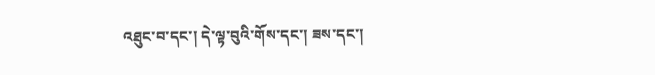འཐུང་བ་དང་། དེ་ལྟ་བུའི་གོས་དང་། ཟས་དང་།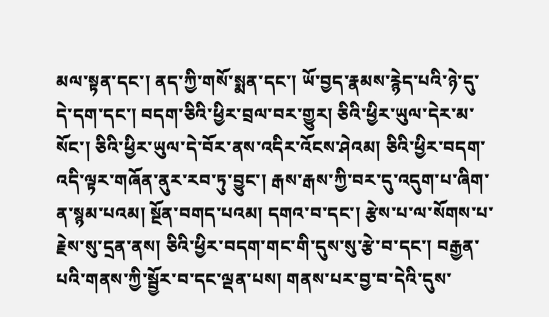མལ་སྟན་དང་། ནད་ཀྱི་གསོ་སྨན་དང་། ཡོ་བྱད་རྣམས་རྙེད་པའི་ཉེ་དུ་དེ་དག་དང་། བདག་ཅིའི་ཕྱིར་བྲལ་བར་གྱུར། ཅིའི་ཕྱིར་ཡུལ་དེར་མ་སོང་། ཅིའི་ཕྱིར་ཡུལ་དེ་བོར་ནས་འདིར་འོངས་ཤེའམ། ཅིའི་ཕྱིར་བདག་འདི་ལྟར་གཞོན་ནུར་རབ་ཏུ་བྱུང་། རྒས་རྒས་ཀྱི་བར་དུ་འདུག་པ་ཞིག་ན་སྙམ་པའམ། སྔོན་བགད་པའམ། དགའ་བ་དང་། རྩེས་པ་ལ་སོགས་པ་རྗེས་སུ་དྲན་ནས། ཅིའི་ཕྱིར་བདག་གང་གི་དུས་སུ་རྩེ་བ་དང་། བརྒྱན་པའི་གནས་ཀྱི་སྦྱོར་བ་དང་ལྡན་པས། གནས་པར་བྱ་བ་དེའི་དུས་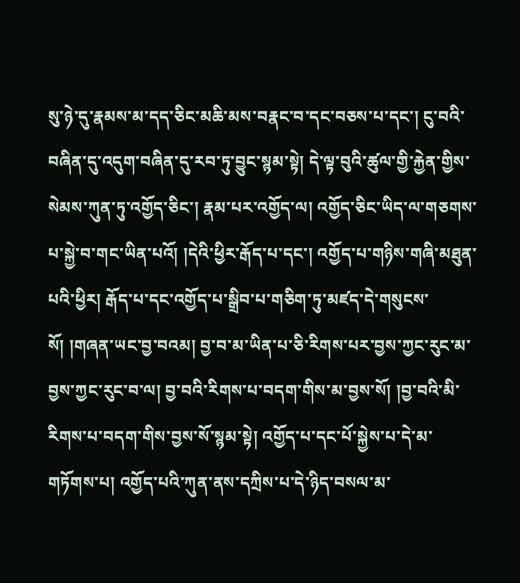སུ་ཉེ་དུ་རྣམས་མ་དད་ཅིང་མཆི་མས་བརྣང་བ་དང་བཅས་པ་དང་། ངུ་བའི་བཞིན་དུ་འདུག་བཞིན་དུ་རབ་ཏུ་བྱུང་སྙམ་སྟེ། དེ་ལྟ་བུའི་ཚུལ་གྱི་རྐྱེན་གྱིས་སེམས་ཀུན་ཏུ་འགྱོད་ཅིང་། རྣམ་པར་འགྱོད་ལ། འགྱོད་ཅིང་ཡིད་ལ་གཅགས་པ་སྐྱེ་བ་གང་ཡིན་པའོ། །དེའི་ཕྱིར་རྒོད་པ་དང་། འགྱོད་པ་གཉིས་གཞི་མཐུན་པའི་ཕྱིར། རྒོད་པ་དང་འགྱོད་པ་སྒྲིབ་པ་གཅིག་ཏུ་མཛད་དེ་གསུངས་སོ། །གཞན་ཡང་བྱ་བའམ། བྱ་བ་མ་ཡིན་པ་ཅི་རིགས་པར་བྱས་ཀྱང་རུང་མ་བྱས་ཀྱང་རུང་བ་ལ། བྱ་བའི་རིགས་པ་བདག་གིས་མ་བྱས་སོ། །བྱ་བའི་མི་རིགས་པ་བདག་གིས་བྱས་སོ་སྙམ་སྟེ། འགྱོད་པ་དང་པོ་སྐྱེས་པ་དེ་མ་གཏོགས་པ། འགྱོད་པའི་ཀུན་ནས་དཀྲིས་པ་དེ་ཉིད་བསལ་མ་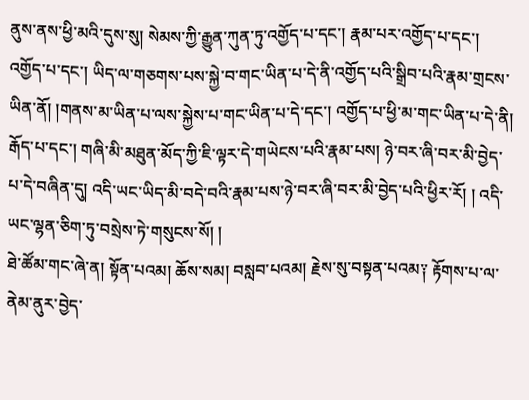ནུས་ནས་ཕྱི་མའི་དུས་སུ། སེམས་ཀྱི་རྒྱུན་ཀུན་ཏུ་འགྱོད་པ་དང་། རྣམ་པར་འགྱོད་པ་དང་། འགྱོད་པ་དང་། ཡིད་ལ་གཅགས་པས་སྐྱེ་བ་གང་ཡིན་པ་དེ་ནི་འགྱོད་པའི་སྒྲིབ་པའི་རྣམ་གྲངས་ཡིན་ནོ། །གནས་མ་ཡིན་པ་ལས་སྐྱེས་པ་གང་ཡིན་པ་དེ་དང་། འགྱོད་པ་ཕྱི་མ་གང་ཡིན་པ་དེ་ནི། རྒོད་པ་དང་། གཞི་མི་མཐུན་མོད་ཀྱི་ཇི་ལྟར་དེ་གཡེངས་པའི་རྣམ་པས། ཉེ་བར་ཞི་བར་མི་བྱེད་པ་དེ་བཞིན་དུ། འདི་ཡང་ཡིད་མི་བདེ་བའི་རྣམ་པས་ཉེ་བར་ཞི་བར་མི་བྱེད་པའི་ཕྱིར་རོ། ། འདི་ཡང་ལྷན་ཅིག་ཏུ་བསྲེས་ཏེ་གསུངས་སོ། །
ཐེ་ཚོམ་གང་ཞེ་ན། སྟོན་པའམ། ཆོས་སམ། བསླབ་པའམ། རྗེས་སུ་བསྟན་པའམ༑ རྟོགས་པ་ལ་ནེམ་ནུར་བྱེད་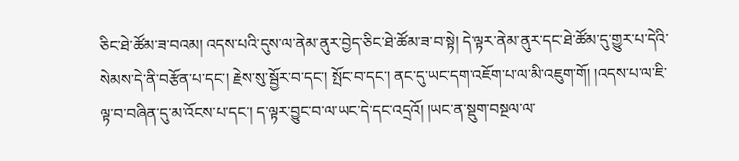ཅིང་ཐེ་ཚོམ་ཟ་བའམ། འདས་པའི་དུས་ལ་ནེམ་ནུར་བྱེད་ཅིང་ཐེ་ཚོམ་ཟ་བ་སྟེ། དེ་ལྟར་ནེམ་ནུར་དང་ཐེ་ཚོམ་དུ་གྱུར་པ་དེའི་སེམས་དེ་ནི་བརྩོན་པ་དང་། རྗེས་སུ་སྦྱོར་བ་དང་། སྤོང་བ་དང་། ནང་དུ་ཡང་དག་འཇོག་པ་ལ་མི་འཇུག་གོ། །འདས་པ་ལ་ཇི་ལྟ་བ་བཞིན་དུ་མ་འོངས་པ་དང་། ད་ལྟར་བྱུང་བ་ལ་ཡང་དེ་དང་འདྲའོ། །ཡང་ན་སྡུག་བསྔལ་ལ་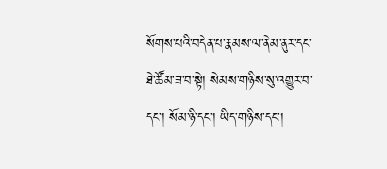སོགས་པའི་བདེན་པ་རྣམས་ལ་ནེམ་ནུར་དང་ཐེ་ཚོམ་ཟ་བ་སྟེ། སེམས་གཉིས་སུ་འགྱུར་བ་དང་། སོམ་ཉི་དང་། ཡིད་གཉིས་དང་།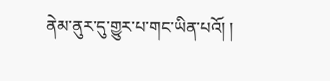ནེམ་ནུར་དུ་གྱུར་པ་གང་ཡིན་པའོ། །